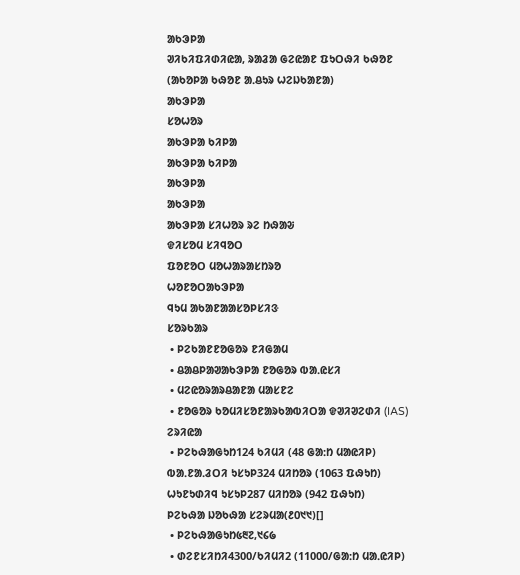ᱟᱠᱳᱞᱟ
ᱣᱤᱠᱤᱯᱤᱰᱤᱭᱟ, ᱨᱟᱲᱟ ᱜᱮᱭᱟᱱ ᱯᱩᱛᱷᱤ ᱠᱷᱚᱱ
(ᱟᱠᱚᱞᱟ ᱠᱷᱚᱱ ᱟᱹᱪᱩᱨ ᱦᱮᱡᱠᱟᱱᱟ)
ᱟᱠᱳᱞᱟ
ᱥᱚᱦᱚᱨ
ᱟᱠᱳᱞᱟ ᱠᱤᱞᱟ
ᱟᱠᱳᱞᱟ ᱠᱤᱞᱟ
ᱟᱠᱳᱞᱟ
ᱟᱠᱳᱞᱟ
ᱟᱠᱳᱞᱟ ᱥᱤᱦᱚᱨ ᱨᱮ ᱴᱷᱟᱶ
ᱫᱤᱥᱚᱢ ᱥᱤᱧᱚᱛ
ᱯᱚᱱᱚᱛ ᱢᱚᱦᱟᱨᱟᱥᱴᱨᱚ
ᱦᱚᱱᱚᱛᱟᱠᱳᱞᱟ
ᱧᱩᱢ ᱟᱠᱟᱱᱟᱟᱥᱚᱞᱥᱤᱝ
ᱥᱚᱨᱠᱟᱨ
 • ᱞᱮᱠᱟᱱᱱᱚᱜᱚᱨ ᱱᱤᱜᱟᱢ
 • ᱪᱟᱪᱞᱟᱣᱟᱠᱳᱞᱟ ᱱᱚᱜᱚᱨ ᱵᱟᱹᱭᱥᱤ
 • ᱢᱮᱭᱚᱨᱟᱨᱪᱟᱱᱟ ᱢᱟᱥᱱᱮ
 • ᱱᱚᱜᱚᱨ ᱠᱚᱢᱤᱥᱚᱱᱟᱨᱠᱟᱵᱤᱛᱟ ᱫᱣᱤᱣᱮᱰᱤ (IAS)
ᱮᱨᱤᱭᱟ
 • ᱞᱮᱠᱷᱟᱜᱩᱴ124 ᱠᱤᱢᱤ (48 ᱜᱟᱺᱴ ᱢᱟᱭᱤᱞ)
ᱵᱟᱹᱱᱟᱹᱲᱛᱤ ᱩᱥᱩᱞ324 ᱢᱤᱴᱚᱨ (1063 ᱯᱷᱩᱴ)
ᱦᱩᱱᱩᱰᱤᱧ ᱩᱥᱩᱞ287 ᱢᱤᱴᱚᱨ (942 ᱯᱷᱩᱴ)
ᱞᱮᱠᱷᱟ ᱡᱚᱠᱷᱟ ᱥᱮᱨᱢᱟ(᱒᱐᱑᱑)[]
 • ᱞᱮᱠᱷᱟᱜᱩᱴ᱕᱓᱗,᱑᱔᱙
 • ᱰᱮᱱᱥᱤᱴᱤ4300/ᱠᱤᱢᱤ2 (11000/ᱜᱟᱺᱴ ᱢᱟᱹᱭᱤᱞ)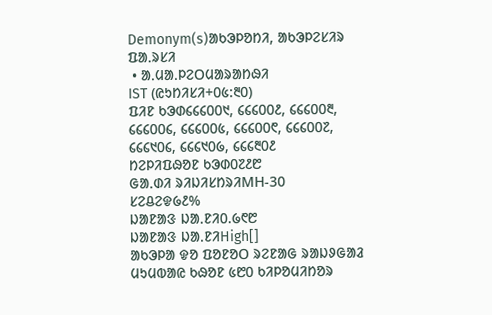Demonym(s)ᱟᱠᱳᱞᱚᱴᱤ, ᱟᱠᱳᱞᱮᱥᱤᱨ
ᱯᱟᱹᱨᱥᱤ
 • ᱟᱹᱢᱟᱹᱞᱮᱛᱢᱟᱨᱟᱴᱷᱤ
IST (ᱭᱩᱴᱤᱥᱤ+᱐᱕:᱓᱐)
ᱯᱤᱱ ᱠᱳᱰ᱔᱔᱔᱐᱐᱑, ᱔᱔᱔᱐᱐᱒, ᱔᱔᱔᱐᱐᱓, ᱔᱔᱔᱐᱐᱔, ᱔᱔᱔᱐᱐᱕, ᱔᱔᱔᱐᱐᱖, ᱔᱔᱔᱐᱐᱗, ᱔᱔᱔᱑᱐᱔, ᱔᱔᱔᱑᱐᱙, ᱔᱔᱔᱓᱐᱒
ᱴᱮᱞᱤᱯᱷᱚᱱ ᱠᱳᱰ᱐᱗᱒᱘
ᱜᱟᱹᱰᱤ ᱨᱤᱡᱤᱥᱴᱨᱤMH-30
ᱥᱮᱪᱮᱫ᱙᱒%
ᱡᱟᱱᱟᱝ ᱡᱟᱹᱱᱤ᱐.᱙᱖᱘
ᱡᱟᱱᱟᱝ ᱡᱟᱹᱱᱤHigh[]
ᱟᱠᱳᱞᱟ ᱫᱚ ᱯᱚᱱᱚᱛ ᱨᱮᱱᱟᱜ ᱨᱟᱡᱽᱜᱟᱲ ᱢᱩᱢᱵᱟᱭ ᱠᱷᱚᱱ ᱕᱘᱐ ᱠᱤᱞᱚᱢᱤᱴᱚᱨ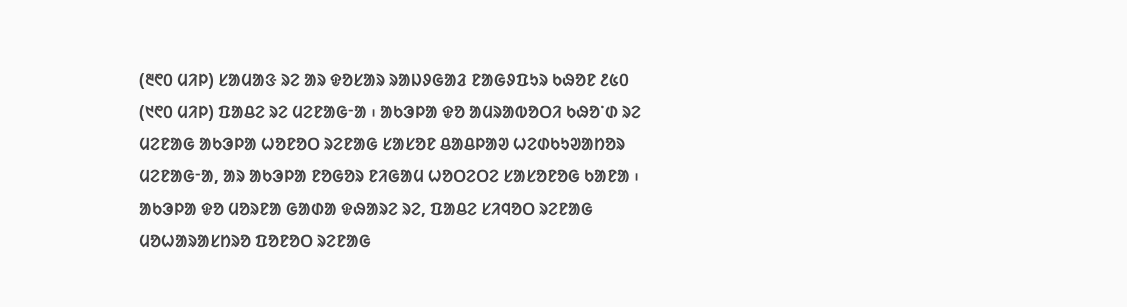(᱓᱖᱐ ᱢᱤᱞ) ᱥᱟᱢᱟᱝ ᱨᱮ ᱟᱨ ᱫᱚᱥᱟᱨ ᱨᱟᱡᱽᱜᱟᱲ ᱱᱟᱜᱽᱯᱩᱨ ᱠᱷᱚᱱ ᱒᱕᱐ (᱑᱖᱐ ᱢᱤᱞ) ᱯᱟᱪᱮ ᱨᱮ ᱢᱮᱱᱟᱜᱼᱟ ᱾ ᱟᱠᱳᱞᱟ ᱫᱚ ᱟᱢᱨᱟᱵᱚᱛᱤ ᱠᱷᱚᱸᱰ ᱨᱮ ᱢᱮᱱᱟᱜ ᱟᱠᱳᱞᱟ ᱦᱚᱱᱚᱛ ᱨᱮᱱᱟᱜ ᱥᱟᱥᱚᱱ ᱪᱟᱪᱞᱟᱣ ᱦᱮᱰᱠᱩᱣᱟᱴᱚᱨ ᱢᱮᱱᱟᱜᱼᱟ, ᱟᱨ ᱟᱠᱳᱞᱟ ᱱᱚᱜᱚᱨ ᱱᱤᱜᱟᱢ ᱦᱚᱛᱮᱛᱮ ᱥᱟᱥᱚᱱᱚᱜ ᱠᱟᱱᱟ ᱾
ᱟᱠᱳᱞᱟ ᱫᱚ ᱢᱚᱨᱱᱟ ᱜᱟᱰᱟ ᱫᱷᱟᱨᱮ ᱨᱮ, ᱯᱟᱪᱮ ᱥᱤᱧᱚᱛ ᱨᱮᱱᱟᱜ ᱢᱚᱦᱟᱨᱟᱥᱴᱨᱚ ᱯᱚᱱᱚᱛ ᱨᱮᱱᱟᱜ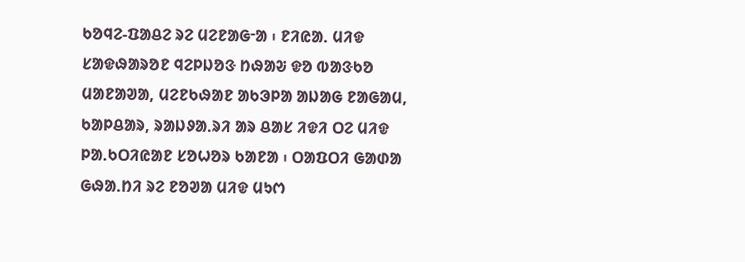ᱠᱚᱧᱮ-ᱯᱟᱪᱮ ᱨᱮ ᱢᱮᱱᱟᱜᱼᱟ ᱾ ᱱᱤᱭᱟᱹ ᱢᱤᱫ ᱥᱟᱫᱷᱟᱨᱚᱱ ᱧᱮᱞᱡᱚᱝ ᱴᱷᱟᱶ ᱫᱚ ᱵᱟᱝᱠᱚ ᱢᱟᱱᱟᱣᱟ, ᱢᱮᱱᱠᱷᱟᱱ ᱟᱠᱳᱞᱟ ᱟᱡᱟᱜ ᱱᱟᱜᱟᱢ, ᱠᱟᱞᱪᱟᱨ, ᱨᱟᱡᱽᱟᱹᱨᱤ ᱟᱨ ᱪᱟᱥ ᱤᱫᱤ ᱛᱮ ᱢᱤᱫ ᱞᱟᱹᱠᱛᱤᱭᱟᱱ ᱥᱚᱦᱚᱨ ᱠᱟᱱᱟ ᱾ ᱛᱟᱯᱛᱤ ᱜᱟᱰᱟ ᱜᱷᱟᱹᱴᱤ ᱨᱮ ᱱᱚᱣᱟ ᱢᱤᱫ ᱢᱩᱬ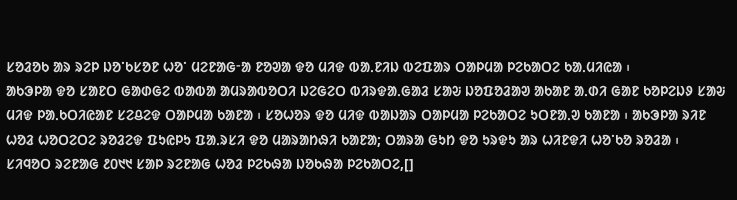ᱥᱚᱲᱚᱠ ᱟᱨ ᱨᱮᱞ ᱡᱚᱸᱠᱥᱚᱱ ᱦᱚᱸ ᱢᱮᱱᱟᱜᱼᱟ ᱱᱚᱣᱟ ᱫᱚ ᱢᱤᱫ ᱵᱟᱹᱱᱤᱡ ᱵᱮᱯᱟᱨ ᱛᱟᱞᱢᱟ ᱞᱮᱠᱟᱛᱮ ᱠᱟᱹᱢᱤᱭᱟ ᱾
ᱟᱠᱳᱞᱟ ᱫᱚ ᱥᱟᱱᱛ ᱜᱟᱰᱜᱮ ᱵᱟᱵᱟ ᱟᱢᱨᱟᱵᱚᱛᱤ ᱡᱮᱜᱮᱛ ᱵᱤᱨᱫᱟᱹᱜᱟᱲ ᱥᱟᱶ ᱡᱚᱯᱚᱲᱟᱣ ᱟᱠᱟᱱ ᱟᱹᱰᱤ ᱜᱟᱱ ᱠᱚᱞᱮᱡᱽ ᱥᱟᱶ ᱢᱤᱫ ᱞᱟᱹᱠᱛᱤᱭᱟᱱ ᱥᱮᱪᱮᱫ ᱛᱟᱞᱢᱟ ᱠᱟᱱᱟ ᱾ ᱥᱚᱦᱚᱨ ᱫᱚ ᱢᱤᱫ ᱵᱟᱡᱟᱨ ᱛᱟᱞᱢᱟ ᱞᱮᱠᱟᱛᱮ ᱩᱛᱱᱟᱹᱣ ᱠᱟᱱᱟ ᱾ ᱟᱠᱳᱞᱟ ᱨᱤᱱ ᱦᱚᱲ ᱦᱚᱛᱮᱛᱮ ᱨᱚᱲᱮᱫ ᱯᱩᱭᱞᱩ ᱯᱟᱹᱨᱥᱤ ᱫᱚ ᱢᱟᱨᱟᱴᱷᱤ ᱠᱟᱱᱟ; ᱛᱟᱨᱟ ᱜᱩᱴ ᱫᱚ ᱩᱨᱫᱩ ᱟᱨ ᱦᱤᱱᱫᱤ ᱦᱚᱸᱠᱚ ᱨᱚᱲᱟ ᱾
ᱥᱤᱧᱚᱛ ᱨᱮᱱᱟᱜ ᱒᱐᱑᱑ ᱥᱟᱞ ᱨᱮᱱᱟᱜ ᱦᱚᱲ ᱞᱮᱠᱷᱟ ᱡᱚᱠᱷᱟ ᱞᱮᱠᱟᱛᱮ,[]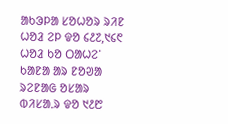ᱟᱠᱳᱞᱟ ᱥᱚᱦᱚᱨ ᱨᱤᱱ ᱦᱚᱲ ᱮᱞ ᱫᱚ ᱔᱒᱗,᱑᱔᱖ ᱦᱚᱲ ᱠᱚ ᱛᱟᱦᱮᱸ ᱠᱟᱱᱟ ᱟᱨ ᱱᱚᱣᱟ ᱨᱮᱱᱟᱜ ᱚᱥᱟᱨ ᱵᱤᱥᱟᱹᱨ ᱫᱚ ᱑᱒᱘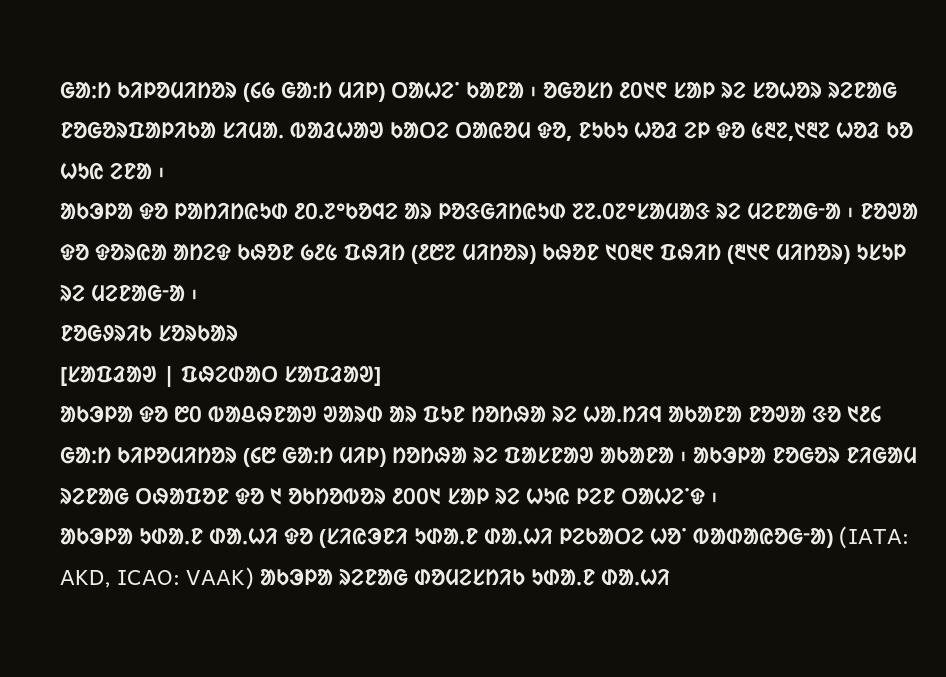ᱜᱟᱺᱴ ᱠᱤᱞᱚᱢᱤᱴᱚᱨ (᱔᱙ ᱜᱟᱺᱴ ᱢᱤᱞ) ᱛᱟᱦᱮᱸ ᱠᱟᱱᱟ ᱾ ᱚᱜᱚᱥᱴ ᱒᱐᱑᱖ ᱥᱟᱞ ᱨᱮ ᱥᱚᱦᱚᱨ ᱨᱮᱱᱟᱜ ᱱᱚᱜᱚᱨᱯᱟᱞᱤᱠᱟ ᱥᱤᱢᱟᱹ ᱵᱟᱲᱦᱟᱣ ᱠᱟᱛᱮ ᱛᱟᱭᱚᱢ ᱫᱚ, ᱱᱩᱠᱩ ᱦᱚᱲ ᱮᱞ ᱫᱚ ᱕᱓᱗,᱑᱓᱗ ᱦᱚᱲ ᱠᱚ ᱦᱩᱭ ᱮᱱᱟ ᱾
ᱟᱠᱳᱞᱟ ᱫᱚ ᱞᱟᱴᱤᱴᱭᱩᱰ ᱒᱐.᱗°ᱠᱚᱧᱮ ᱟᱨ ᱞᱚᱝᱜᱤᱴᱭᱩᱰ ᱗᱗.᱐᱗°ᱥᱟᱢᱟᱝ ᱨᱮ ᱢᱮᱱᱟᱜᱼᱟ ᱾ ᱱᱚᱣᱟ ᱫᱚ ᱫᱚᱨᱭᱟ ᱟᱴᱮᱫ ᱠᱷᱚᱱ ᱙᱒᱕ ᱯᱷᱤᱴ (᱒᱘᱗ ᱢᱤᱴᱚᱨ) ᱠᱷᱚᱱ ᱑᱐᱓᱖ ᱯᱷᱤᱴ (᱓᱑᱖ ᱢᱤᱴᱚᱨ) ᱩᱥᱩᱞ ᱨᱮ ᱢᱮᱱᱟᱜᱼᱟ ᱾
ᱱᱚᱜᱽᱨᱤᱠ ᱥᱚᱨᱠᱟᱨ
[ᱥᱟᱯᱲᱟᱣ | ᱯᱷᱮᱰᱟᱛ ᱥᱟᱯᱲᱟᱣ]
ᱟᱠᱳᱞᱟ ᱫᱚ ᱘᱐ ᱵᱟᱪᱷᱱᱟᱣ ᱣᱟᱨᱰ ᱟᱨ ᱯᱩᱱ ᱴᱚᱴᱷᱟ ᱨᱮ ᱦᱟᱹᱴᱤᱧ ᱟᱠᱟᱱᱟ ᱱᱚᱣᱟ ᱝᱚ ᱑᱒᱔ ᱜᱟᱺᱴ ᱠᱤᱞᱚᱢᱤᱴᱚᱨ (᱔᱘ ᱜᱟᱺᱴ ᱢᱤᱞ) ᱴᱚᱴᱷᱟ ᱨᱮ ᱯᱟᱥᱱᱟᱣ ᱟᱠᱟᱱᱟ ᱾ ᱟᱠᱳᱞᱟ ᱱᱚᱜᱚᱨ ᱱᱤᱜᱟᱢ ᱨᱮᱱᱟᱜ ᱛᱷᱟᱯᱚᱱ ᱫᱚ ᱑ ᱚᱠᱴᱚᱵᱚᱨ ᱒᱐᱐᱑ ᱥᱟᱞ ᱨᱮ ᱦᱩᱭ ᱞᱮᱱ ᱛᱟᱦᱮᱸᱫ ᱾
ᱟᱠᱳᱞᱟ ᱩᱰᱟᱹᱱ ᱰᱟᱹᱦᱤ ᱫᱚ (ᱥᱤᱭᱳᱱᱤ ᱩᱰᱟᱹᱱ ᱰᱟᱹᱦᱤ ᱞᱮᱠᱟᱛᱮ ᱦᱚᱸ ᱵᱟᱰᱟᱭᱚᱜᱼᱟ) (IATA: AKD, ICAO: VAAK) ᱟᱠᱳᱞᱟ ᱨᱮᱱᱟᱜ ᱰᱚᱢᱮᱥᱴᱤᱠ ᱩᱰᱟᱹᱱ ᱰᱟᱹᱦᱤ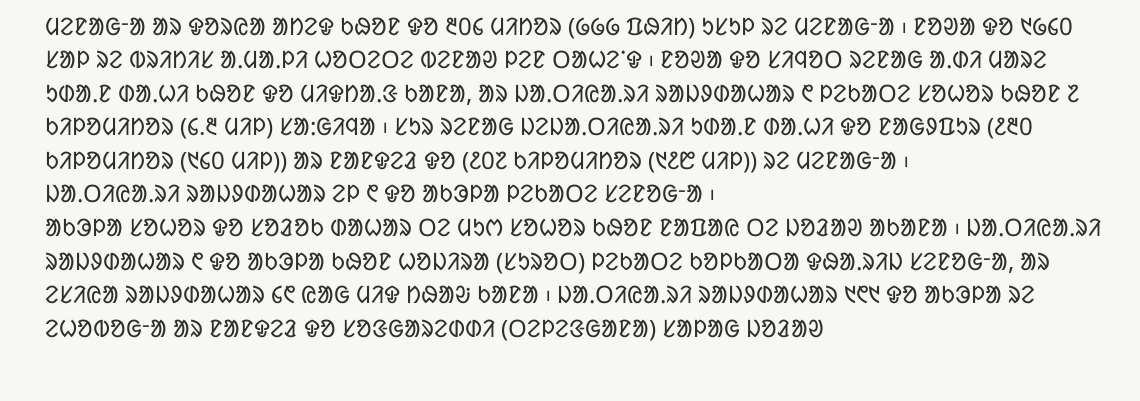ᱢᱮᱱᱟᱜᱼᱟ ᱟᱨ ᱫᱚᱨᱭᱟ ᱟᱴᱮᱫ ᱠᱷᱚᱱ ᱫᱚ ᱓᱐᱔ ᱢᱤᱴᱚᱨ (᱙᱙᱙ ᱯᱷᱤᱴ) ᱩᱥᱩᱞ ᱨᱮ ᱢᱮᱱᱟᱜᱼᱟ ᱾ ᱱᱚᱣᱟ ᱫᱚ ᱑᱙᱔᱐ ᱥᱟᱞ ᱨᱮ ᱵᱨᱤᱴᱤᱥ ᱟᱹᱢᱟᱹᱞᱤ ᱦᱚᱛᱮᱛᱮ ᱵᱮᱱᱟᱣ ᱞᱮᱱ ᱛᱟᱦᱮᱸᱫ ᱾ ᱱᱚᱣᱟ ᱫᱚ ᱥᱤᱧᱚᱛ ᱨᱮᱱᱟᱜ ᱟᱹᱰᱤ ᱢᱟᱨᱮ ᱩᱰᱟᱹᱱ ᱰᱟᱹᱦᱤ ᱠᱷᱚᱱ ᱫᱚ ᱢᱤᱫᱴᱟᱹᱝ ᱠᱟᱱᱟ, ᱟᱨ ᱡᱟᱹᱛᱤᱭᱟᱹᱨᱤ ᱨᱟᱡᱽᱰᱟᱦᱟᱨ ᱖ ᱞᱮᱠᱟᱛᱮ ᱥᱚᱦᱚᱨ ᱠᱷᱚᱱ ᱗ ᱠᱤᱞᱚᱢᱤᱴᱚᱨ (᱔.᱓ ᱢᱤᱞ) ᱥᱟᱺᱜᱤᱧᱟ ᱾ ᱥᱩᱨ ᱨᱮᱱᱟᱜ ᱡᱮᱡᱟᱹᱛᱤᱭᱟᱹᱨᱤ ᱩᱰᱟᱹᱱ ᱰᱟᱹᱦᱤ ᱫᱚ ᱱᱟᱜᱽᱯᱩᱨ (᱒᱓᱐ ᱠᱤᱞᱚᱢᱤᱴᱚᱨ (᱑᱔᱐ ᱢᱤᱞ)) ᱟᱨ ᱱᱟᱱᱫᱮᱲ ᱫᱚ (᱒᱐᱗ ᱠᱤᱞᱚᱢᱤᱴᱚᱨ (᱑᱒᱘ ᱢᱤᱞ)) ᱨᱮ ᱢᱮᱱᱟᱜᱼᱟ ᱾
ᱡᱟᱹᱛᱤᱭᱟᱹᱨᱤ ᱨᱟᱡᱽᱰᱟᱦᱟᱨ ᱮᱞ ᱖ ᱫᱚ ᱟᱠᱳᱞᱟ ᱞᱮᱠᱟᱛᱮ ᱥᱮᱱᱚᱜᱼᱟ ᱾
ᱟᱠᱳᱞᱟ ᱥᱚᱦᱚᱨ ᱫᱚ ᱥᱚᱲᱚᱠ ᱰᱟᱦᱟᱨ ᱛᱮ ᱢᱩᱬ ᱥᱚᱦᱚᱨ ᱠᱷᱚᱱ ᱱᱟᱯᱟᱭ ᱛᱮ ᱡᱚᱲᱟᱣ ᱟᱠᱟᱱᱟ ᱾ ᱡᱟᱹᱛᱤᱭᱟᱹᱨᱤ ᱨᱟᱡᱽᱰᱟᱦᱟᱨ ᱖ ᱫᱚ ᱟᱠᱳᱞᱟ ᱠᱷᱚᱱ ᱦᱚᱡᱤᱨᱟ (ᱥᱩᱨᱚᱛ) ᱞᱮᱠᱟᱛᱮ ᱠᱚᱞᱠᱟᱛᱟ ᱫᱷᱟᱹᱨᱤᱡ ᱥᱮᱱᱚᱜᱼᱟ, ᱟᱨ ᱮᱥᱤᱭᱟ ᱨᱟᱡᱽᱰᱟᱦᱟᱨ ᱔᱖ ᱭᱟᱜ ᱢᱤᱫ ᱴᱷᱟᱶ ᱠᱟᱱᱟ ᱾ ᱡᱟᱹᱛᱤᱭᱟᱹᱨᱤ ᱨᱟᱡᱽᱰᱟᱦᱟᱨ ᱑᱖᱑ ᱫᱚ ᱟᱠᱳᱞᱟ ᱨᱮ ᱮᱦᱚᱵᱚᱜᱼᱟ ᱟᱨ ᱱᱟᱱᱫᱮᱲ ᱫᱚ ᱥᱚᱝᱜᱟᱨᱮᱰᱰᱤ (ᱛᱮᱞᱮᱝᱜᱟᱱᱟ) ᱥᱟᱞᱟᱜ ᱡᱚᱲᱟᱣ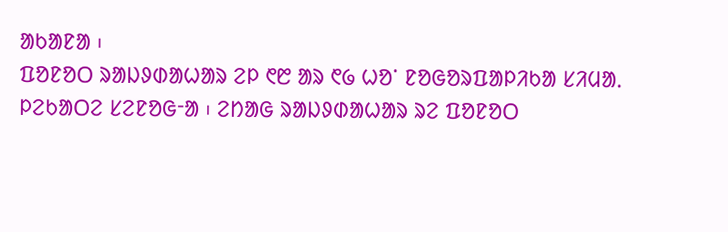ᱟᱠᱟᱱᱟ ᱾
ᱯᱚᱱᱚᱛ ᱨᱟᱡᱽᱰᱟᱦᱟᱨ ᱮᱞ ᱖᱘ ᱟᱨ ᱖᱙ ᱦᱚᱸ ᱱᱚᱜᱚᱨᱯᱟᱞᱤᱠᱟ ᱥᱤᱢᱟᱹ ᱞᱮᱠᱟᱛᱮ ᱥᱮᱱᱚᱜᱼᱟ ᱾ ᱮᱴᱟᱜ ᱨᱟᱡᱽᱰᱟᱦᱟᱨ ᱨᱮ ᱯᱚᱱᱚᱛ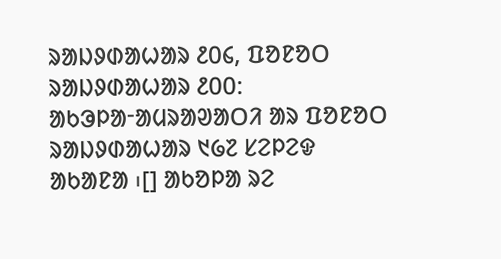ᱨᱟᱡᱽᱰᱟᱦᱟᱨ ᱒᱐᱔, ᱯᱚᱱᱚᱛ ᱨᱟᱡᱽᱰᱟᱦᱟᱨ ᱒᱐᱐: ᱟᱠᱳᱞᱟᱼᱟᱢᱨᱟᱣᱟᱛᱤ ᱟᱨ ᱯᱚᱱᱚᱛ ᱨᱟᱡᱽᱰᱟᱦᱟᱨ ᱑᱙᱗ ᱥᱮᱞᱮᱫ ᱟᱠᱟᱱᱟ ᱾[] ᱟᱠᱚᱞᱟ ᱨᱮ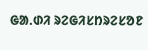ᱜᱟᱹᱰᱤ ᱨᱮᱜᱤᱥᱴᱨᱮᱥᱚᱱ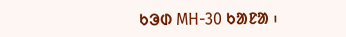ᱠᱳᱰ MH-30 ᱠᱟᱱᱟ ᱾